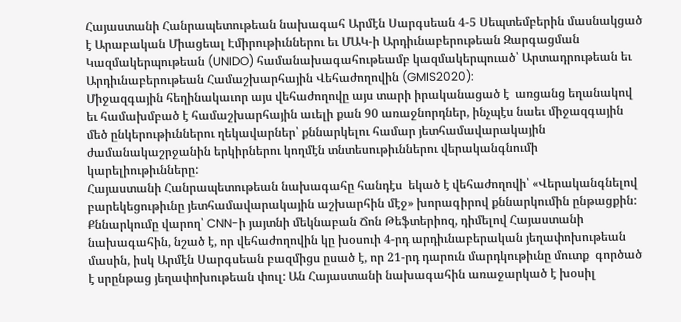Հայաստանի Հանրապետութեան նախագահ Արմէն Սարգսեան 4-5 Սեպտեմբերին մասնակցած է Արաբական Միացեալ Էմիրութիւններու եւ ՄԱԿ-ի Արդիւնաբերութեան Զարգացման Կազմակերպութեան (UNIDO) համանախագահութեամբ կազմակերպուած՝ Արտադրութեան եւ Արդիւնաբերութեան Համաշխարհային Վեհաժողովին (GMIS2020):
Միջազգային հեղինակաւոր այս վեհաժողովը այս տարի իրականացած է  առցանց եղանակով եւ համախմբած է համաշխարհային աւելի քան 90 առաջնորդներ, ինչպէս նաեւ միջազգային մեծ ընկերութիւններու ղեկավարներ՝ քննարկելու համար յետհամավարակային ժամանակաշրջանին երկիրներու կողմէն տնտեսութիւններու վերականգնումի կարելիութիւնները:
Հայաստանի Հանրապետութեան նախագահը հանդէս  եկած է վեհաժողովի՝ «Վերականգնելով բարեկեցութիւնը յետհամավարակային աշխարհին մէջ» խորագիրով քննարկումին ընթացքին:
Քննարկումը վարող՝ CNN-ի յայտնի մեկնաբան Ճոն Թեֆտերիոզ, դիմելով Հայաստանի նախագահին, նշած է, որ վեհաժողովին կը խօսուի 4-րդ արդիւնաբերական յեղափոխութեան մասին, իսկ Արմէն Սարգսեան բազմիցս ըսած է, որ 21-րդ դարուն մարդկութիւնը մուտք  գործած է սրընթաց յեղափոխութեան փուլ: Ան Հայաստանի նախագահին առաջարկած է խօսիլ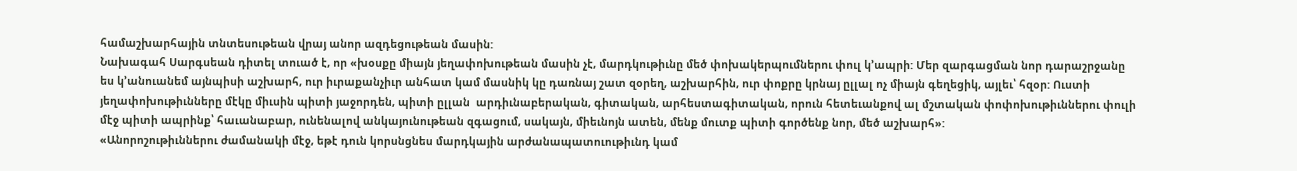համաշխարհային տնտեսութեան վրայ անոր ազդեցութեան մասին:
Նախագահ Սարգսեան դիտել տուած է, որ «խօսքը միայն յեղափոխութեան մասին չէ, մարդկութիւնը մեծ փոխակերպումներու փուլ կ’ապրի: Մեր զարգացման նոր դարաշրջանը ես կ’անուանեմ այնպիսի աշխարհ, ուր իւրաքանչիւր անհատ կամ մասնիկ կը դառնայ շատ զօրեղ, աշխարհին, ուր փոքրը կրնայ ըլլալ ոչ միայն գեղեցիկ, այլեւ՝ հզօր: Ուստի յեղափոխութիւնները մէկը միւսին պիտի յաջորդեն, պիտի ըլլան  արդիւնաբերական, գիտական, արհեստագիտական, որուն հետեւանքով ալ մշտական փոփոխութիւններու փուլի մէջ պիտի ապրինք՝ հաւանաբար, ունենալով անկայունութեան զգացում, սակայն, միեւնոյն ատեն, մենք մուտք պիտի գործենք նոր, մեծ աշխարհ»:
«Անորոշութիւններու ժամանակի մէջ, եթէ դուն կորսնցնես մարդկային արժանապատուութիւնդ կամ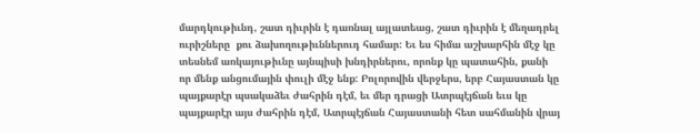մարդկութիւնդ, շատ դիւրին է դառնալ այլատեաց, շատ դիւրին է մեղադրել ուրիշները  քու ձախողութիւններուդ համար: Եւ ես հիմա աշխարհին մէջ կը տեսնեմ առկայութիւնը այնպիսի խնդիրներու, որոնք կը պատահին, քանի որ մենք անցումային փուլի մէջ ենք: Բոլորովին վերջերս, երբ Հայաստան կը պայքարէր պսակաձեւ ժահրին դէմ, եւ մեր դրացի Ատրպէյճան եւս կը պայքարէր այս ժահրին դէմ, Ատրպէյճան Հայաստանի հետ սահմանին վրայ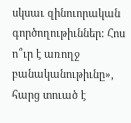սկսաւ զինուորական գործողութիւններ: Հոս ո՞ւր է առողջ բանականութիւնը», հարց տուած է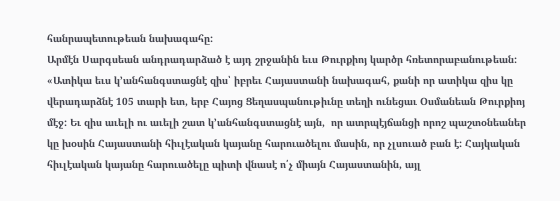հանրապետութեան նախագահը:
Արմէն Սարգսեան անդրադարձած է այդ շրջանին եւս Թուրքիոյ կարծր հռետորաբանութեան: «Ատիկա եւս կ’անհանգստացնէ զիս՝ իբրեւ Հայաստանի նախագահ, քանի որ ատիկա զիս կը վերադարձնէ 105 տարի ետ, երբ Հայոց Ցեղասպանութիւնը տեղի ունեցաւ Օսմանեան Թուրքիոյ մէջ: Եւ զիս աւելի ու աւելի շատ կ’անհանգստացնէ այն,  որ ատրպէյճանցի որոշ պաշտօնեաներ կը խօսին Հայաստանի հիւլէական կայանը հարուածելու մասին, որ չլսուած բան է: Հայկական հիւլէական կայանը հարուածելը պիտի վնասէ ո՛չ միայն Հայաստանին, այլ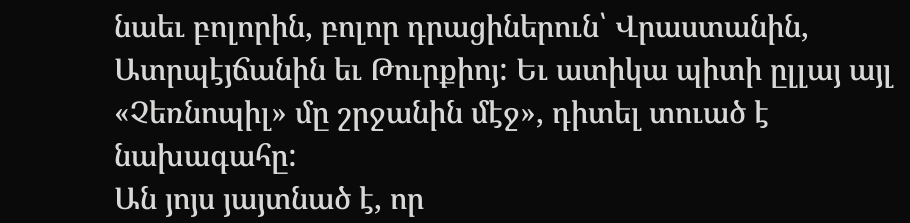նաեւ բոլորին, բոլոր դրացիներուն՝ Վրաստանին, Ատրպէյճանին եւ Թուրքիոյ: Եւ ատիկա պիտի ըլլայ այլ «Չեռնոպիլ» մը շրջանին մէջ», դիտել տուած է նախագահը:
Ան յոյս յայտնած է, որ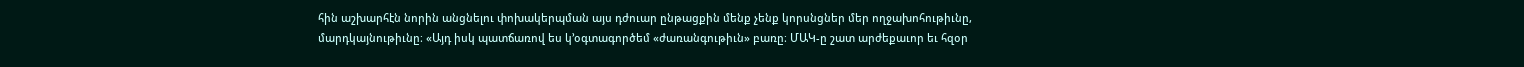հին աշխարհէն նորին անցնելու փոխակերպման այս դժուար ընթացքին մենք չենք կորսնցներ մեր ողջախոհութիւնը, մարդկայնութիւնը։ «Այդ իսկ պատճառով ես կ’օգտագործեմ «ժառանգութիւն» բառը։ ՄԱԿ-ը շատ արժեքաւոր եւ հզօր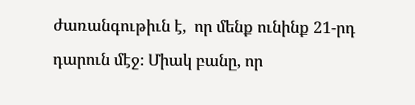ժառանգութիւն է,  որ մենք ունինք 21-րդ դարուն մէջ։ Միակ բանը, որ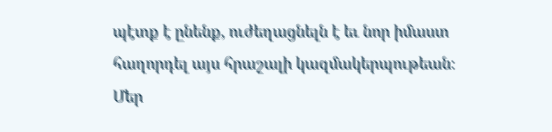պէտք է ընենք, ուժեղացնելն է եւ նոր իմաստ հաղորդել այս հրաշալի կազմակերպութեան։ Մեր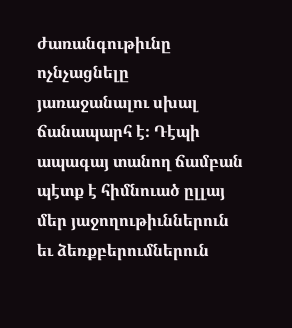ժառանգութիւնը ոչնչացնելը յառաջանալու սխալ ճանապարհ է։ Դէպի ապագայ տանող ճամբան պէտք է հիմնուած ըլլայ մեր յաջողութիւններուն եւ ձեռքբերումներուն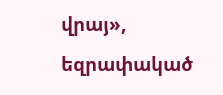վրայ», եզրափակած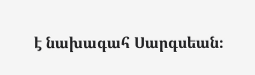է նախագահ Սարգսեան։